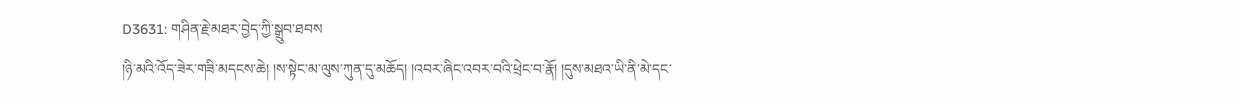D3631: གཤིན་རྗེ་མཐར་བྱེད་ཀྱི་སྒྲུབ་ཐབས
།ཉི་མའི་འོད་ཟེར་གཟི་མདངས་ཆེ། །ས་སྟེང་མ་ལུས་ཀུན་དུ་མཆོད། །འབར་ཞིང་འབར་བའི་ཕྲེང་བ་རྣོ། །དུས་མཐའ་ཡི་ནི་མེ་དང་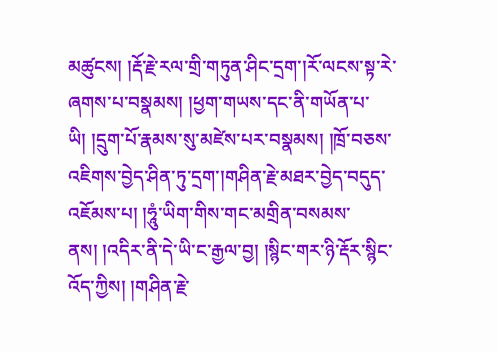མཚུངས། །རྡོ་རྗེ་རལ་གྲི་གཏུན་ཤིང་དྲག་།རོ་ལངས་སྟ་རེ་ཞགས་པ་བསྣམས། །ཕྱག་གཡས་དང་ནི་གཡོན་པ་ཡི། །དྲུག་པོ་རྣམས་སུ་མཛེས་པར་བསྣམས། །ཁྲོ་བཅས་འཇིགས་བྱེད་ཤིན་ཏུ་དྲག་།གཤིན་རྗེ་མཐར་བྱེད་བདུད་འཇོམས་པ། །ཧཱུཾ་ཡིག་གིས་གང་མགྲིན་བསམས་ནས། །འདིར་ནི་དེ་ཡི་ང་རྒྱལ་བྱ། །སྙིང་གར་ཉི་རྡོར་སྙིང་འོད་ཀྱིས། །གཤིན་རྗེ་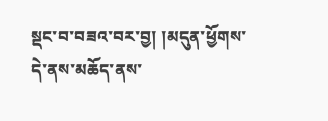སྡང་བ་བཟའ་བར་བྱ། །མདུན་ཕྱོགས་དེ་ནས་མཆོད་ནས་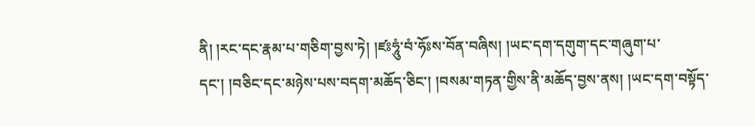ནི། །རང་དང་རྣམ་པ་གཅིག་བྱས་ཏེ། །ཛཿཧཱུཾ་བཾ་ཧོཿས་བོན་བཞིས། །ཡང་དག་དགུག་དང་གཞུག་པ་དང་། །བཅིང་དང་མཉེས་པས་བདག་མཆོད་ཅིང་། །བསམ་གཏན་གྱིས་ནི་མཆོད་བྱས་ནས། །ཡང་དག་བསྟོད་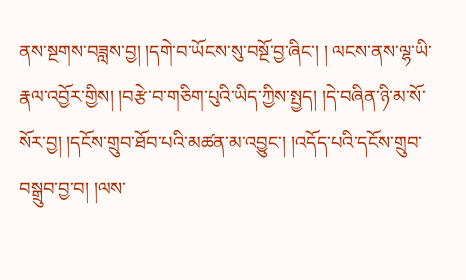ནས་སྔགས་བཟླས་བྱ། །དགེ་བ་ཡོངས་སུ་བསྔོ་བྱ་ཞིང་། ། ལངས་ནས་ལྷ་ཡི་རྣལ་འབྱོར་གྱིས། །བརྩེ་བ་གཅིག་པུའི་ཡིད་ཀྱིས་སྤྱད། །དེ་བཞིན་ཉི་མ་སོ་སོར་བྱ། །དངོས་གྲུབ་ཐོབ་པའི་མཚན་མ་འབྱུང་། །འདོད་པའི་དངོས་གྲུབ་བསྒྲུབ་བྱ་བ། །ལས་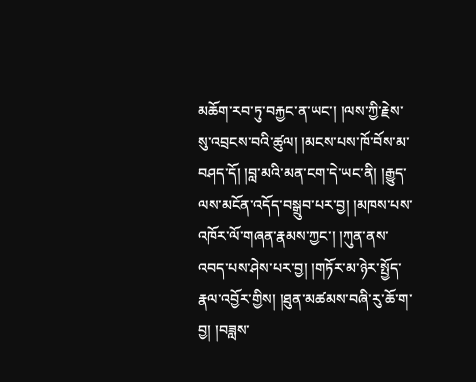མཆོག་རབ་ཏུ་བརྐྱང་ན་ཡང་། །ལས་ཀྱི་རྗེས་སུ་འབྲངས་བའི་ཚུལ། །མངས་པས་ཁོ་བོས་མ་བཤད་དོ། །བླ་མའི་མན་ངག་དེ་ཡང་ནི། །རྒྱུད་ལས་མངོན་འདོད་བསྒྲུབ་པར་བྱ། །མཁས་པས་འཁོར་ལོ་གཞན་རྣམས་ཀྱང་། །ཀུན་ནས་འབད་པས་ཤེས་པར་བྱ། །གཏོར་མ་ཉེར་སྤྱོད་རྣལ་འབྱོར་གྱིས། །ཐུན་མཚམས་བཞི་རུ་ཆོ་ག་བྱ། །བཟླས་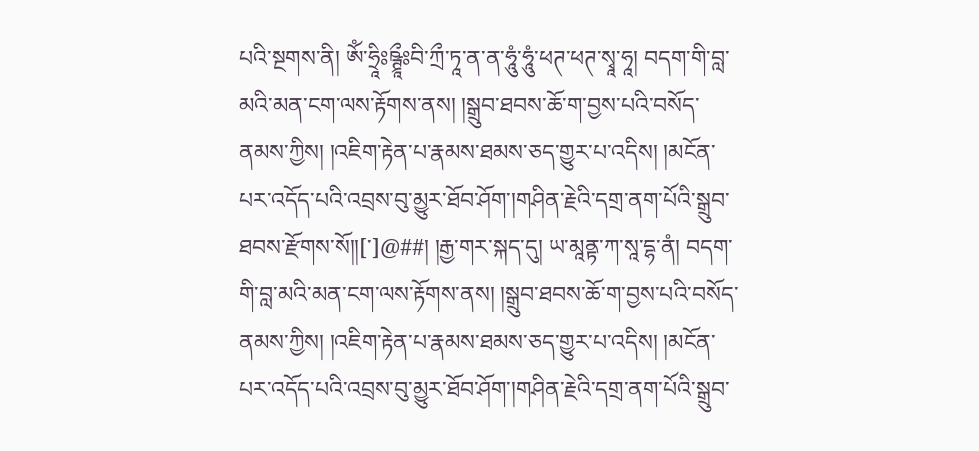པའི་སྔགས་ནི། ཨོཾ་ཧྲཱིཿཥྚྲཱྀཿབི་ཀྲྀ་ཏཱ་ན་ན་ཧཱུཾ་ཧཱུཾ་ཕཊ་ཕཊ་སྭཱ་ཧཱ། བདག་གི་བླ་མའི་མན་ངག་ལས་རྟོགས་ནས། །སྒྲུབ་ཐབས་ཆོ་ག་བྱས་པའི་བསོད་ནམས་ཀྱིས། །འཇིག་རྟེན་པ་རྣམས་ཐམས་ཅད་གྱུར་པ་འདིས། །མངོན་པར་འདོད་པའི་འབྲས་བུ་མྱུར་ཐོབ་ཤོག་།གཤིན་རྗེའི་དགྲ་ནག་པོའི་སྒྲུབ་ཐབས་རྫོགས་སོ།།[་]@##། །རྒྱ་གར་སྐད་དུ། ཡ་མཱནྟ་ཀ་སཱ་དྷ་ནཾ། བདག་གི་བླ་མའི་མན་ངག་ལས་རྟོགས་ནས། །སྒྲུབ་ཐབས་ཆོ་ག་བྱས་པའི་བསོད་ནམས་ཀྱིས། །འཇིག་རྟེན་པ་རྣམས་ཐམས་ཅད་གྱུར་པ་འདིས། །མངོན་པར་འདོད་པའི་འབྲས་བུ་མྱུར་ཐོབ་ཤོག་།གཤིན་རྗེའི་དགྲ་ནག་པོའི་སྒྲུབ་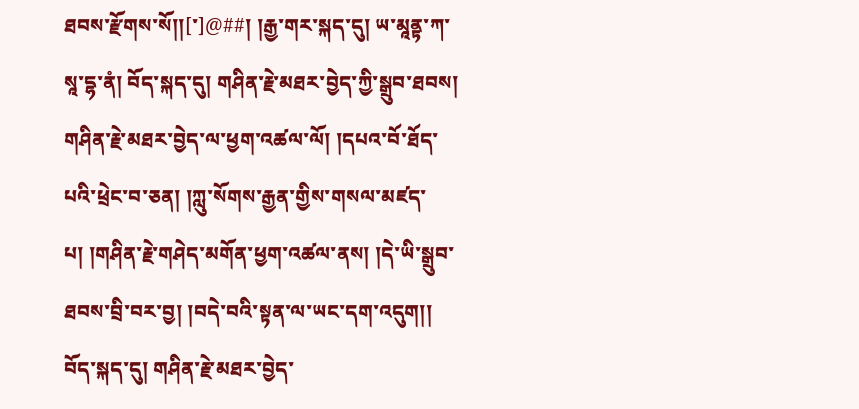ཐབས་རྫོགས་སོ།།[་]@##། །རྒྱ་གར་སྐད་དུ། ཡ་མཱནྟ་ཀ་སཱ་དྷ་ནཾ། བོད་སྐད་དུ། གཤིན་རྗེ་མཐར་བྱེད་ཀྱི་སྒྲུབ་ཐབས། གཤིན་རྗེ་མཐར་བྱེད་ལ་ཕྱག་འཚལ་ལོ། །དཔའ་བོ་ཐོད་པའི་ཕྲེང་བ་ཅན། །ཀླུ་སོགས་རྒྱན་གྱིས་གསལ་མཛད་པ། །གཤིན་རྗེ་གཤེད་མགོན་ཕྱག་འཚལ་ནས། །དེ་ཡི་སྒྲུབ་ཐབས་བྲི་བར་བྱ། །བདེ་བའི་སྟན་ལ་ཡང་དག་འདུག།། བོད་སྐད་དུ། གཤིན་རྗེ་མཐར་བྱེད་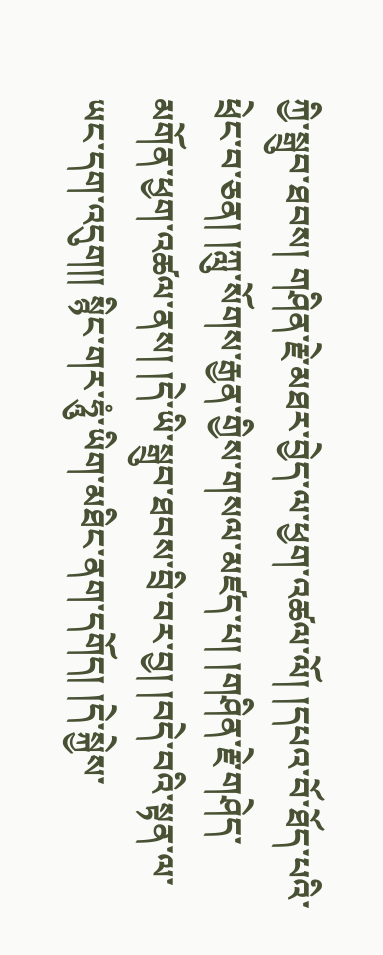ཀྱི་སྒྲུབ་ཐབས། གཤིན་རྗེ་མཐར་བྱེད་ལ་ཕྱག་འཚལ་ལོ། །དཔའ་བོ་ཐོད་པའི་ཕྲེང་བ་ཅན། །ཀླུ་སོགས་རྒྱན་གྱིས་གསལ་མཛད་པ། །གཤིན་རྗེ་གཤེད་མགོན་ཕྱག་འཚལ་ནས། །དེ་ཡི་སྒྲུབ་ཐབས་བྲི་བར་བྱ། །བདེ་བའི་སྟན་ལ་ཡང་དག་འདུག།། སྙིང་གར་ཧཱུཾ་ཡིག་མཐིང་ནག་དགོད། །དེ་སྐྱེས་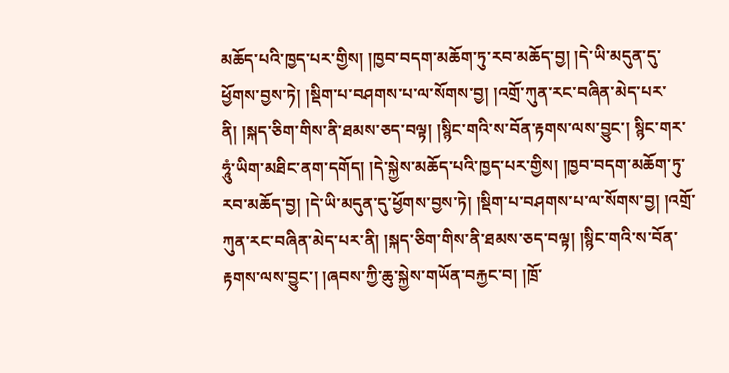མཆོད་པའི་ཁྱད་པར་གྱིས། །ཁྱབ་བདག་མཆོག་ཏུ་རབ་མཆོད་བྱ། །དེ་ཡི་མདུན་དུ་ཕྱོགས་བྱས་ཏེ། །སྡིག་པ་བཤགས་པ་ལ་སོགས་བྱ། །འགྲོ་ཀུན་རང་བཞིན་མེད་པར་ནི། །སྐད་ཅིག་གིས་ནི་ཐམས་ཅད་བལྟ། །སྙིང་གའི་ས་བོན་རྟགས་ལས་བྱུང་། སྙིང་གར་ཧཱུཾ་ཡིག་མཐིང་ནག་དགོད། །དེ་སྐྱེས་མཆོད་པའི་ཁྱད་པར་གྱིས། །ཁྱབ་བདག་མཆོག་ཏུ་རབ་མཆོད་བྱ། །དེ་ཡི་མདུན་དུ་ཕྱོགས་བྱས་ཏེ། །སྡིག་པ་བཤགས་པ་ལ་སོགས་བྱ། །འགྲོ་ཀུན་རང་བཞིན་མེད་པར་ནི། །སྐད་ཅིག་གིས་ནི་ཐམས་ཅད་བལྟ། །སྙིང་གའི་ས་བོན་རྟགས་ལས་བྱུང་། །ཞབས་ཀྱི་ཆུ་སྐྱེས་གཡོན་བརྐྱང་བ། །ཁྲོ་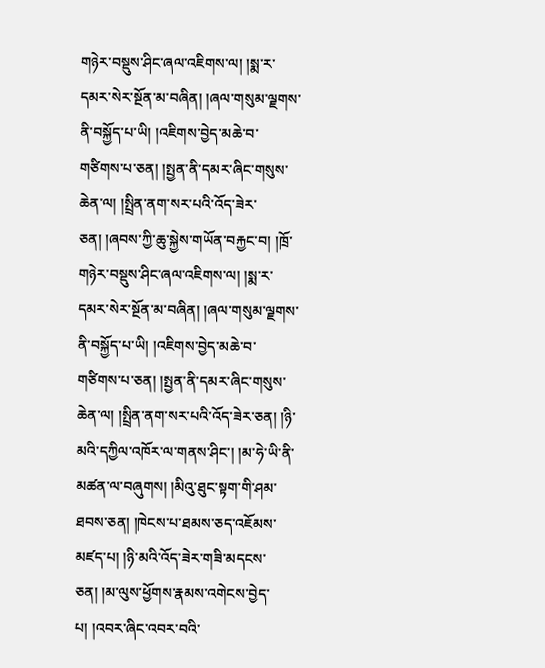གཉེར་བསྡུས་ཤིང་ཞལ་འཇིགས་ལ། །སྨ་ར་དམར་སེར་སྔོན་མ་བཞིན། །ཞལ་གསུམ་ལྗགས་ནི་བསྐྱོད་པ་ཡི། །འཇིགས་བྱེད་མཆེ་བ་གཙིགས་པ་ཅན། །སྤྱན་ནི་དམར་ཞིང་གསུས་ཆེན་ལ། །སྤྲིན་ནག་སར་པའི་འོད་ཟེར་ཅན། །ཞབས་ཀྱི་ཆུ་སྐྱེས་གཡོན་བརྐྱང་བ། །ཁྲོ་གཉེར་བསྡུས་ཤིང་ཞལ་འཇིགས་ལ། །སྨ་ར་དམར་སེར་སྔོན་མ་བཞིན། །ཞལ་གསུམ་ལྗགས་ནི་བསྐྱོད་པ་ཡི། །འཇིགས་བྱེད་མཆེ་བ་གཙིགས་པ་ཅན། །སྤྱན་ནི་དམར་ཞིང་གསུས་ཆེན་ལ། །སྤྲིན་ནག་སར་པའི་འོད་ཟེར་ཅན། །ཉི་མའི་དཀྱིལ་འཁོར་ལ་གནས་ཤིང་། །མ་ཧེ་ཡི་ནི་མཚན་ལ་བཞུགས། །མིའུ་ཐུང་སྟག་གི་ཤམ་ཐབས་ཅན། །ཁེངས་པ་ཐམས་ཅད་འཇོམས་མཛད་པ། །ཉི་མའི་འོད་ཟེར་གཟི་མདངས་ཅན། །མ་ལུས་ཕྱོགས་རྣམས་འགེངས་བྱེད་པ། །འབར་ཞིང་འབར་བའི་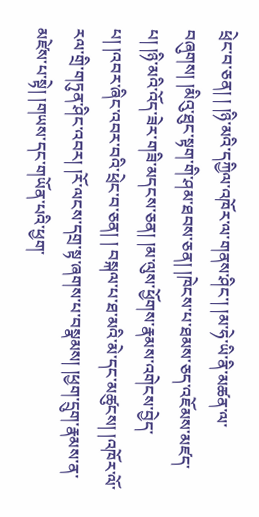ཕྲེང་བ་ཅན། ། །ཉི་མའི་དཀྱིལ་འཁོར་ལ་གནས་ཤིང་། །མ་ཧེ་ཡི་ནི་མཚན་ལ་བཞུགས། །མིའུ་ཐུང་སྟག་གི་ཤམ་ཐབས་ཅན། །ཁེངས་པ་ཐམས་ཅད་འཇོམས་མཛད་པ། །ཉི་མའི་འོད་ཟེར་གཟི་མདངས་ཅན། །མ་ལུས་ཕྱོགས་རྣམས་འགེངས་བྱེད་པ། །འབར་ཞིང་འབར་བའི་ཕྲེང་བ་ཅན། ། བསྐལ་པ་ཐ་མའི་མེ་དང་མཚུངས། །འཁོར་ལོ་རལ་གྲི་གཏུན་ཤིང་འབར། །རོ་ལངས་དགྲ་སྟ་ཞགས་པ་བསྣམས། །ཕྱག་དྲུག་རྣམས་ན་མཛེས་པ་སྟེ། །གཡས་དང་གཡོན་པའི་ཕྱག་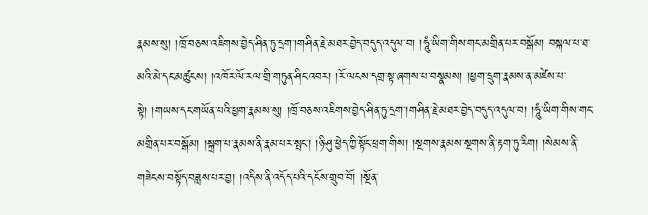རྣམས་སུ། །ཁྲོ་བཅས་འཇིགས་བྱེད་ཤིན་ཏུ་དྲག་།གཤིན་རྗེ་མཐར་བྱེད་བདུད་འདུལ་བ། །ཧཱུཾ་ཡིག་གིས་གང་མགྲིན་པར་བསྒོམ། བསྐལ་པ་ཐ་མའི་མེ་དང་མཚུངས། །འཁོར་ལོ་རལ་གྲི་གཏུན་ཤིང་འབར། །རོ་ལངས་དགྲ་སྟ་ཞགས་པ་བསྣམས། །ཕྱག་དྲུག་རྣམས་ན་མཛེས་པ་སྟེ། །གཡས་དང་གཡོན་པའི་ཕྱག་རྣམས་སུ། །ཁྲོ་བཅས་འཇིགས་བྱེད་ཤིན་ཏུ་དྲག་།གཤིན་རྗེ་མཐར་བྱེད་བདུད་འདུལ་བ། །ཧཱུཾ་ཡིག་གིས་གང་མགྲིན་པར་བསྒོམ། །སྐྲག་པ་རྣམས་ནི་རྣམ་པར་སྤང་། །ཉི་ཤུ་ཕྱེད་ཀྱི་སྟོང་ཕྲག་གིས། །སྔགས་རྣམས་སྔགས་ནི་རྟག་ཏུ་རིག། །སེམས་ནི་གཟེངས་བསྟོད་བཟླས་པར་བྱ། །འདིས་ནི་འདོད་པའི་དངོས་གྲུབ་བོ། །སྔོན་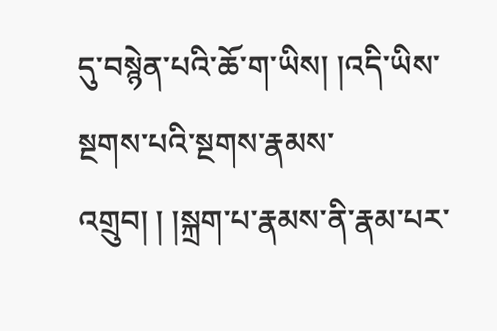དུ་བསྙེན་པའི་ཆོ་ག་ཡིས། །འདི་ཡིས་སྔགས་པའི་སྔགས་རྣམས་འགྲུབ། ། །སྐྲག་པ་རྣམས་ནི་རྣམ་པར་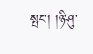སྤང་། །ཉི་ཤུ་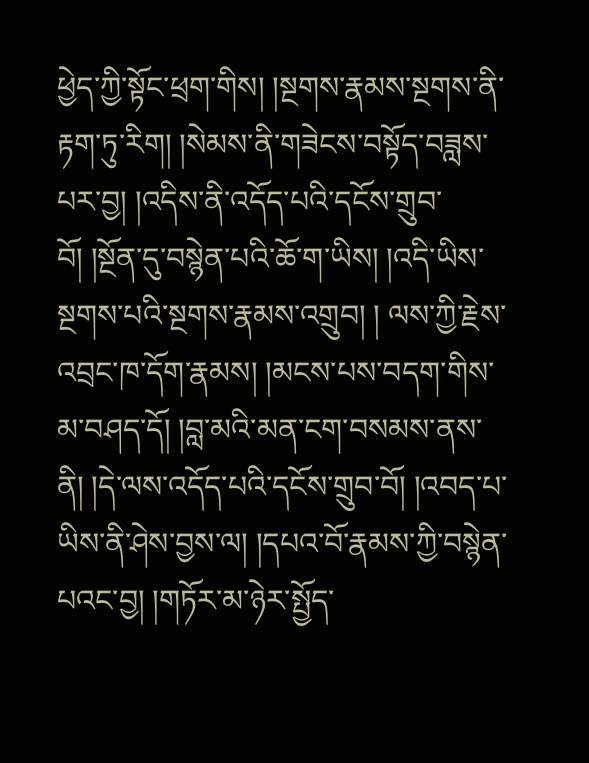ཕྱེད་ཀྱི་སྟོང་ཕྲག་གིས། །སྔགས་རྣམས་སྔགས་ནི་རྟག་ཏུ་རིག། །སེམས་ནི་གཟེངས་བསྟོད་བཟླས་པར་བྱ། །འདིས་ནི་འདོད་པའི་དངོས་གྲུབ་བོ། །སྔོན་དུ་བསྙེན་པའི་ཆོ་ག་ཡིས། །འདི་ཡིས་སྔགས་པའི་སྔགས་རྣམས་འགྲུབ། ། ལས་ཀྱི་རྗེས་འབྲང་ཁ་དོག་རྣམས། །མངས་པས་བདག་གིས་མ་བཤད་དོ། །བླ་མའི་མན་ངག་བསམས་ནས་ནི། །དེ་ལས་འདོད་པའི་དངོས་གྲུབ་བོ། །འབད་པ་ཡིས་ནི་ཤེས་བྱས་ལ། །དཔའ་བོ་རྣམས་ཀྱི་བསྙེན་པའང་བྱ། །གཏོར་མ་ཉེར་སྤྱོད་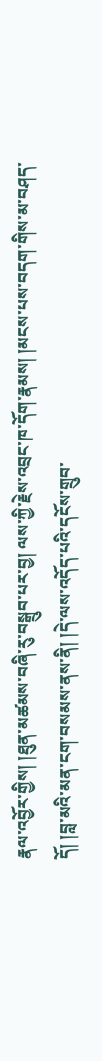རྣལ་འབྱོར་གྱིས། །ཐུན་མཚམས་བཞི་རུ་བསྒྲུབ་པར་བྱ། ལས་ཀྱི་རྗེས་འབྲང་ཁ་དོག་རྣམས། །མངས་པས་བདག་གིས་མ་བཤད་དོ། །བླ་མའི་མན་ངག་བསམས་ནས་ནི། །དེ་ལས་འདོད་པའི་དངོས་གྲུབ་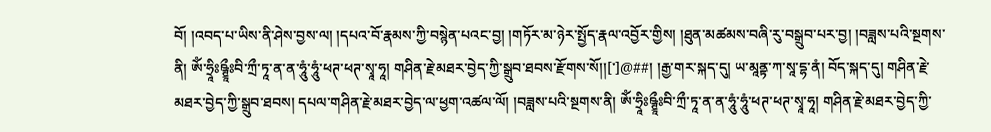བོ། །འབད་པ་ཡིས་ནི་ཤེས་བྱས་ལ། །དཔའ་བོ་རྣམས་ཀྱི་བསྙེན་པའང་བྱ། །གཏོར་མ་ཉེར་སྤྱོད་རྣལ་འབྱོར་གྱིས། །ཐུན་མཚམས་བཞི་རུ་བསྒྲུབ་པར་བྱ། །བཟླས་པའི་སྔགས་ནི། ཨོཾ་ཧྲཱིཿཥྚྲཱྀཿབི་ཀྲྀ་ཏཱ་ན་ན་ཧཱུཾ་ཧཱུཾ་ཕཊ་ཕཊ་སྭཱ་ཧཱ། གཤིན་རྗེ་མཐར་བྱེད་ཀྱི་སྒྲུབ་ཐབས་རྫོགས་སོ།།[་]@##། །རྒྱ་གར་སྐད་དུ། ཡ་མཱནྟ་ཀ་སཱ་དྷ་ནཾ། བོད་སྐད་དུ། གཤིན་རྗེ་མཐར་བྱེད་ཀྱི་སྒྲུབ་ཐབས། དཔལ་གཤིན་རྗེ་མཐར་བྱེད་ལ་ཕྱག་འཚལ་ལོ། །བཟླས་པའི་སྔགས་ནི། ཨོཾ་ཧྲཱིཿཥྚྲཱྀཿབི་ཀྲྀ་ཏཱ་ན་ན་ཧཱུཾ་ཧཱུཾ་ཕཊ་ཕཊ་སྭཱ་ཧཱ། གཤིན་རྗེ་མཐར་བྱེད་ཀྱི་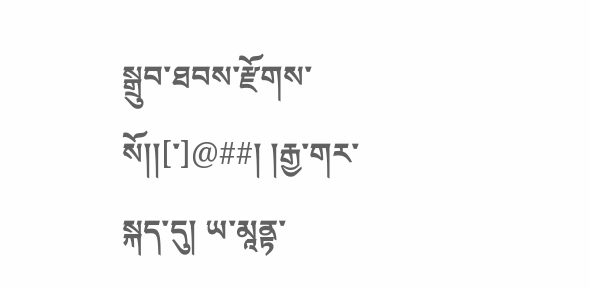སྒྲུབ་ཐབས་རྫོགས་སོ།།[་]@##། །རྒྱ་གར་སྐད་དུ། ཡ་མཱནྟ་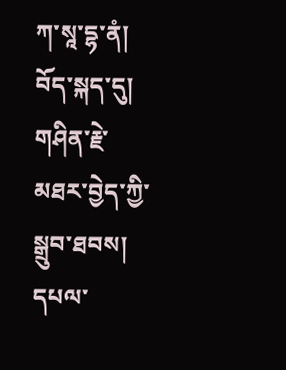ཀ་སཱ་དྷ་ནཾ། བོད་སྐད་དུ། གཤིན་རྗེ་མཐར་བྱེད་ཀྱི་སྒྲུབ་ཐབས། དཔལ་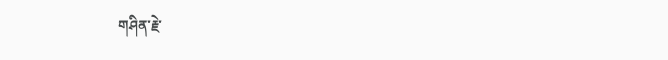གཤིན་རྗེ་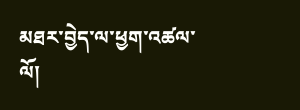མཐར་བྱེད་ལ་ཕྱག་འཚལ་ལོ།